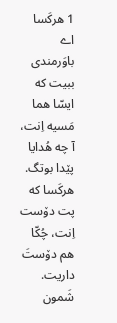1 هرکَسا اے باوَرمندی ببیت که ایسّا هما مَسیه اِنت، آ چه هُدایا پێدا بوتگ. هرکَسا که پت دۆست اِنت، چُکّا هم دۆستَ داریت.
شَمون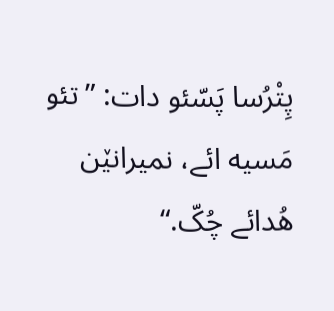پِتْرُسا پَسّئو دات: ”تئو مَسیه ائے، نمیرانێن هُدائے چُکّ.“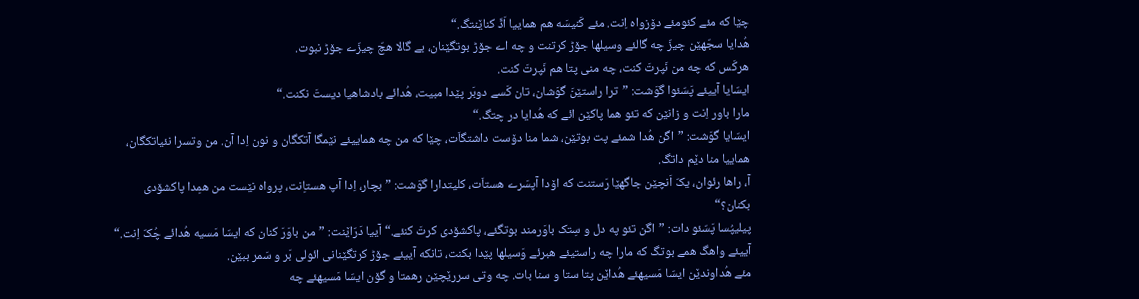چێا که مئے کئومئے دۆزواه اِنت. مئے کَنیسَه هم هماییا اَڈّ کناێنتگ.“
هُدایا سجّهێن چیزّ چه گالئے وسیلها جۆڑ کرتنت و چه اے جۆڑ بوتگێنان، بے گالا هچّ چیزّے جۆڑ نبوت.
هرکَس که چه من نَپرتَ کنت، چه منی پتا هم نَپرتَ کنت.
ایسّایا آییئے پَسّئوا گوَشت: ”ترا راستێنَ گوَشان، تان کَسے دوبَر پێدا مبیت، هُدائے بادشاهیا دیستَ نکنت.“
مارا باور اِنت و زانێن که تئو هما پاکێن ائے که هُدایا در چتگ.“
ایسّایا گوَشت: ”اگن هُدا شمئے پت بوتێن، شما منا دۆست داشتگاَت، چێا که من چه هماییئے نێمگا آتکگان و نون اِدا آن. من وتسرا نئیاتکگان، هماییا منا دێم داتگ.
آ، راها رئوان، یکّ اَنچێن جاگهێا رَستنت که اۆدا آپسَرے هستاَت، کلیتدارا گوَشت: ”بچار، اِدا آپ هستاِنت، پرواه نێست من همِدا پاکشۆدی بکنان؟“
پیلیپُسا پَسّئو دات: ”اگن تئو په دل و سِتک باوَرمند بوتگئے، پاکشۆدی کرتَ کنئے.“ آییا دَرّاێنت: ”من باوَرَ کنان که ایسّا مَسیه هُدائے چُکّ اِنت.“
آییئے واهگ همے بوتگ که مارا چه راستیئے هبرئے وَسیلها پێدا بکنت، تانکه آییئے جۆڑ کرتگێنانی ائولی بَر و سَمر ببێن.
مئے هُداوندێن ایسّا مَسیهئے هُداێن پتا ستا و سنا بات. چه وتی سررێچێن رهمتا و گۆن ایسّا مَسیهئے چه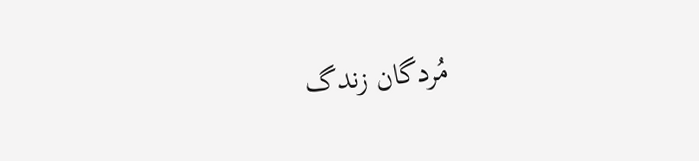مُردگان زندگ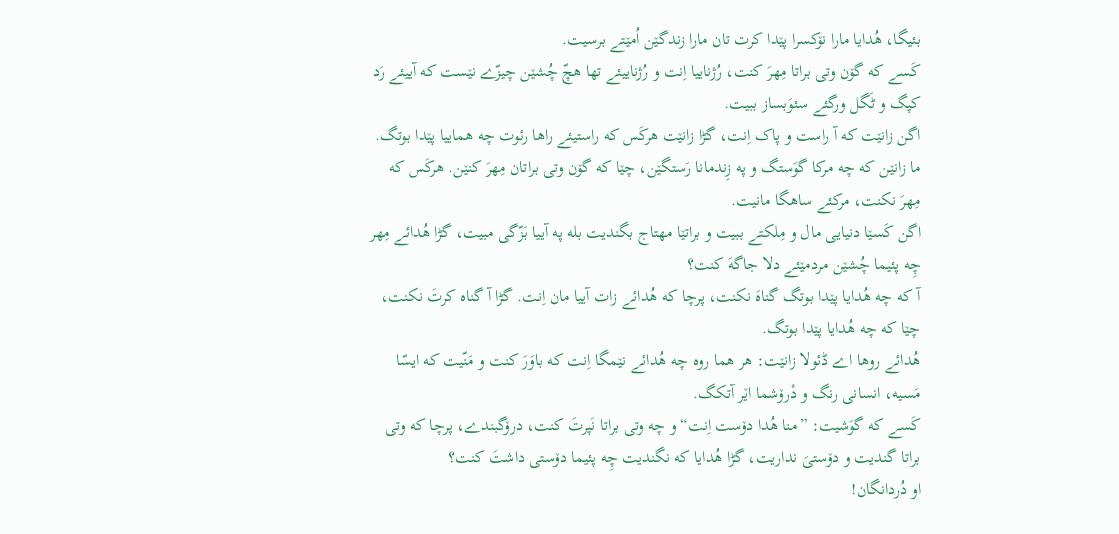بئیگا، هُدایا مارا نۆکسرا پێدا کرت تان مارا زندگێن اُمێتے برسیت.
کَسے که گۆن وتی براتا مِهرَ کنت، رُژناییا اِنت و رُژناییئے تها هچّ چُشێن چیزّے نێست که آییئے رَد کپگ و ٹَگل ورگئے سئوَبساز ببیت.
اگن زانێت که آ راست و پاک اِنت، گڑا زانێت هرکَس که راستیئے راها رئوت چه هماییا پێدا بوتگ.
ما زانێن که چه مرکا گوَستگ و په زِندمانا رَستگێن، چێا که گۆن وتی براتان مِهرَ کنێن. هرکَس که مِهرَ نکنت، مرکئے ساهگا مانیت.
اگن کَسێا دنیایی مال و مِلکتے ببیت و براتێا مهتاج بگندیت بله په آییا بَزّگی مبیت، گڑا هُدائے مِهر چِه پئیما چُشێن مردمێئے دلا جاگهَ کنت؟
آ که چه هُدایا پێدا بوتگ گناهَ نکنت، پرچا که هُدائے زات آییا مان اِنت. گڑا آ گناه کرتَ نکنت، چێا که چه هُدایا پێدا بوتگ.
هُدائے روها اے ڈئولا زانێت: هر هما روه چه هُدائے نێمگا اِنت که باوَرَ کنت و مَنّیت که ایسّا مَسیه، انسانی رنگ و دْرۆشما اێر آتکگ.
کَسے که گوَشیت: ”منا هُدا دۆست اِنت“ و چه وتی براتا نَپرتَ کنت، درۆگبندے، پرچا که وتی براتا گندیت و دۆستیَ نداریت، گڑا هُدایا که نگندیت چِه پئیما دۆستی داشتَ کنت؟
او دُردانگان!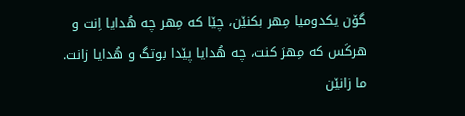گۆن یکدومیا مِهر بکنێن، چێا که مِهر چه هُدایا اِنت و هرکَس که مِهرَ کنت، چه هُدایا پێدا بوتگ و هُدایا زانت.
ما زانێن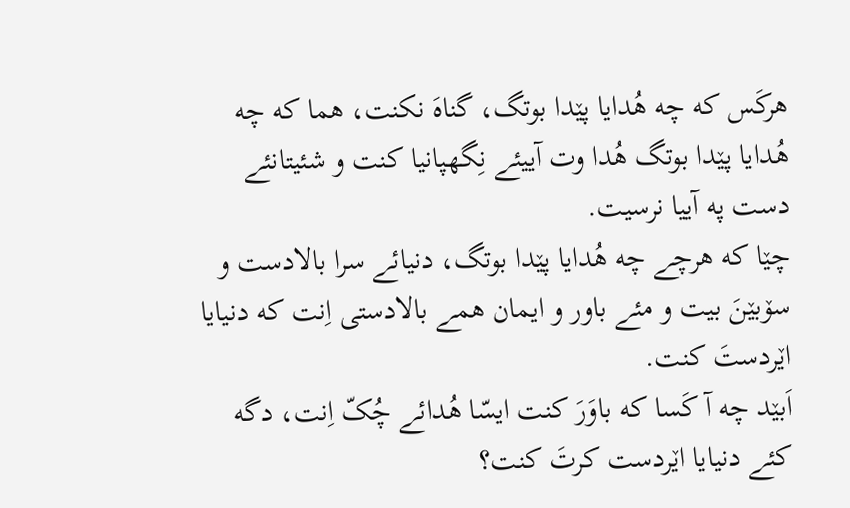هرکَس که چه هُدایا پێدا بوتگ، گناهَ نکنت، هما که چه هُدایا پێدا بوتگ هُدا وت آییئے نِگهپانیا کنت و شئیتانئے دست په آییا نرسیت.
چێا که هرچے چه هُدایا پێدا بوتگ، دنیائے سرا بالادست و سۆبێنَ بیت و مئے باور و ایمان همے بالادستی اِنت که دنیایا اێردستَ کنت.
اَبێد چه آ کَسا که باوَرَ کنت ایسّا هُدائے چُکّ اِنت، دگه کئے دنیایا اێردست کرتَ کنت؟